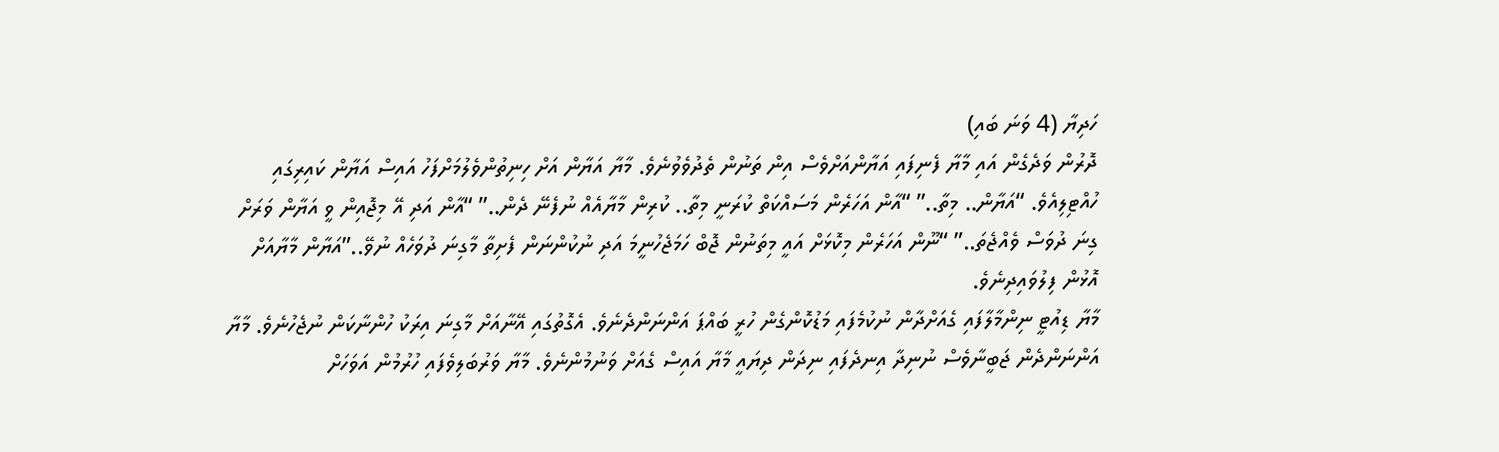ހަދިޔާ (4 ވަނަ ބައި)
ދޮރުން ވަދެގެން އައި މާޔާ ފެނިފައި އަޔާންއަށްވެސް އިން ތަނުން ތެދުވެވުނެވެ. މާޔާ އަޔާން އަށް ހިނިތުންވެލުމަށްފަހު އައިސް އަޔާން ކައިރިގައި ހުއްޓިލިއެވެ. “އަޔާން.. މިތާ..” “އާން އަހަރެން މަސައްކަތް ކުރަނީ މިތާ.. ކުރިން މާޔާއެއް ނުފެނޭ ދެން..” “އާން އަދި އޭ މިޖޮއިން ވީ އަޔާން ވަރަށް ގިނަ ދުވަސް ވެއްޖެތަ..” “ނޫން އަހަރެން މިކޮޅަށް އައީ މިތަނުން ޖޮބް ހަމަޖެހުނީމަ އަދި ނުކުންނަން ފެށިތާ މާގިނަ ދުވަހެއް ނުވޭ..”އަޔާން މާޔާއަށް އޮޅުން ފިލުވައިދިނެވެ.
މާޔާ ޑިއުޓީ ނިންމާލާފައި ގެއަށްދާން ނުކުމެފައި މަޑުކޮންގެން ހުރީ ބައްޕަ އަންނަންދެނެވެ. އެގޮތުގައި އޭނާއަށް މާގިނަ އިރަކު ހުންނާކަން ނުޖެހުނެވެ. މާޔާ އަންނަންދެން ޖަބީނާވެސް ނުނިދާ އިނދެފައި ނިދަން ދިޔައީ މާޔާ އައިސް ގެއަށް ވަނުމުންނެވެ. މާޔާ ވަރުބަލިވެފައި ހުރުމުން އަވަހަށް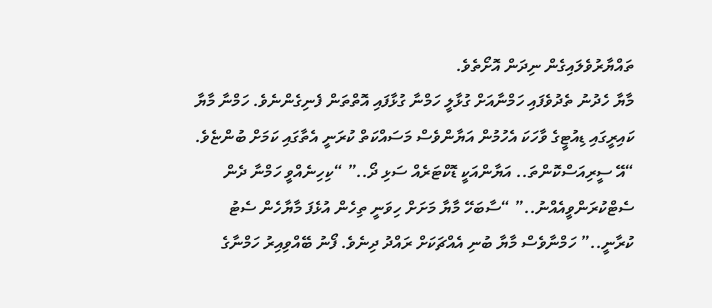ތައްޔާރުވެލައިގެން ނިދަން އޮށޯތެވެ.
މާޔާ ހެދުނު ތެދުވެފައި ހަމްނާއަށް ގުޅާލީ ހަމްނާ ގުޅާފައި އޮތްތަން ފެނިގެންނެވެ. ހަމްނާ މާޔާ ކައިރީގައި ޑިއުޓީގެ ވާހަކަ އެހުމުން އަޔާންވެސް މަސައްކަތް ކުރަނީ އެތާގައި ކަމަށް ބުންޏެވެ. “އޭ ސީރިއަސްކޮންތަ.. އަޔާންއަކީ ޑޮކްޓަރެއް ސަޅި ދޯ..” “ކިހިނެއްވީ ހަމްނާ ދެން ސެޓްކުރަންވީއެއްނު..” “ސާބަހޭ މާޔާ މަށަށް ހިވަނީ ތިހެން އުޅެފަ މާޔާހެން ސެޓު ކުރާނީ..” ހަމްނާވެސް މާޔާ ބުނި އެއްޗަކަށް ރައްދު ދިނެވެ. ފޯނު ބޭއްވިއިރު ހަމްނާގެ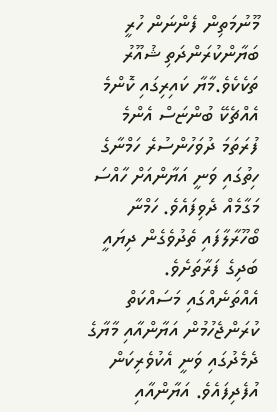މޫނުމަތިން ފެންނަން ހުރީ ބަޔާންކުރަންދަތި ޝުއޫރު ތަކެކެވެ.މާޔާ ކައިރިގައި ކޮންމެ އެއްޗެކޭ ބުންޏަސް އެންމެ ފުރަތަމަ ދުވަހުންސުރެ ހަމްނާގެ ހިތުގައި ވަނީ އަޔާންއަށް ހާއްސަ މަގާމެއް ދެވިފައެވެ. ހަމްނާ ބޯހޫރާލާފައި ތެދުވެގެން ދިޔައީ ބަދިގެ ފަރާތަށެވެ.
އެއްތަނެއްގައި މަސައްކަތް ކުރަންޖެހުމުން އަޔާންއާއި މާޔާގެ ދެމެދުގައި ވަނީ އެކުވެރިކަން އުފެދިފައެވެ. އަޔާންއާއި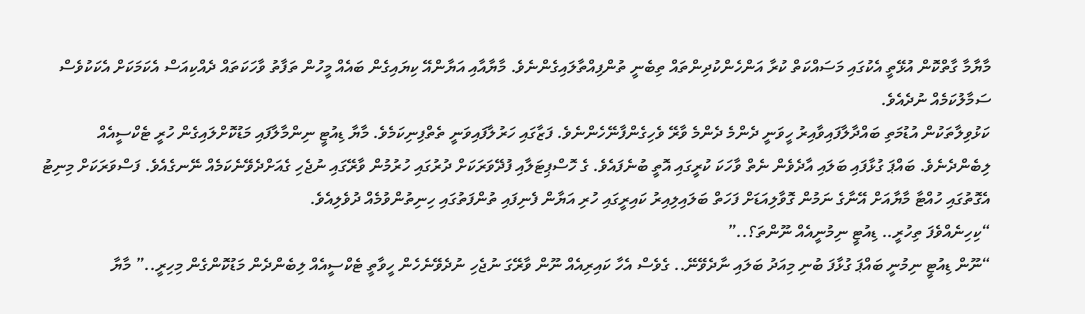މާޔާމާ ގާތްކޮން އުޅޭތީ އެކުގައި މަސައްކަތް ކުރާ އަންހެންކުދިންތައް ތިބެނީ ތުންފިއްތާލައިގެންނެވެ. މާޔާއާއި އަޔާންއޭ ކިޔައިގެން ބައެއް މީހުން ތަފާތު ވާހަކަތައް ދެއްކިއަސް އެކަމަކަށް އެކަކުވެސް ސަމާލުކަމެއް ނުދެއެވެ.
ކަޅުވިލާތަކުން އުޑުމަތި ބައްދާލާފައިވާއިރު ހީވަނީ ދެންމެ ދެންމެ ވާރޭ ވެހިގެންފާނޭހެންނެވެ. ފަޒާގައި ހަރުލާފައިވަނީ ތެތްފިނިކަމެވެ. މާޔާ ޑިއުޓީ ނިންމާލާފައި މަޑުކޮށްލައިގެން ހުރީ ޓެކްސީއެއް ލިބެންދެނެވެ. ބައްޕަ ގުޅާފައި ބަލައި އާދެވެން ނެތް ވާހަކަ ކުރީގައި އޮތީ ބުނެފައެވެ. ގެ ހޮސްޕިޓަލާއި ފުދޭވަރަކަށް ދުރުގައި ހުރުމުން ވާރޭގައި ނުޖެހި ގެއަށްދެވޭނެކަމެއް ނޭނގެއެވެ. ފަސްވަރަކަށް މިނިޓު އެގޮތުގައި ހުއްޓާ މާޔާއަށް އޭނާގެ ނަމުން ގޮވާލިއަޑަށް ފަހަތް ބަލައިލިއިރު ކައިރީގައި ހުރި އަޔާން ފެނިފައި ތުންފަތުގައި ހިނިތުންވުމެއް ދުވެލިއެވެ.
“ކިހިނެއްވެފަ ތިހުރީ.. ޑިއުޓީ ނިމުނީއެއް ނޫންތަ؟..”
“ނޫން ޑިއުޓީ ނިމުނީ ބައްޕަ ގުޅާފަ ބުނި މިއަދު ބަލައި ނާދެވޭނޭ.. ގެވެސް އެހާ ކައިރިއެއް ނޫން ވާރޭގަ ނުޖެހި ނުދެވޭނެހެން ހީވާތީ ޓެކްސީއެއް ލިބެންދެން މަޑުކޮންގެން މިހިރީ..” މާޔާ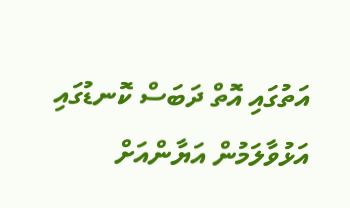އަތުގައި އޮތް ދަބަސް ކޮނޑުގައި އަޅުވާލަމުން އަޔާންއަށް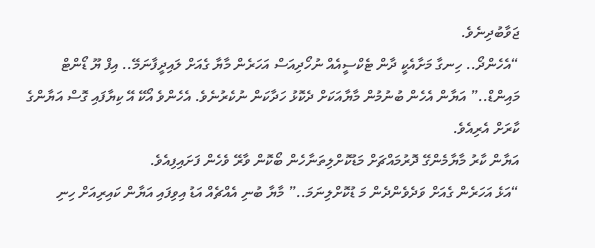ޖަވާބުދިނެވެ.
“އެހެންދޯ.. ހިނގާ މަށާއެކީ ދާން ޓެކްސީއެއް ނުހޯދިއަސް އަހަރެން މާޔާ ގެއަށް ލައިދީފާނަމޭ.. އިފް ޔޫ ޑޯންޓް މައިންޑް..” އަޔާން އެހެން ބުނުމުން މާޔާއަކަށް ދެކޮޅު ހަދާކަން ނުކެރުނެވެ. އެހެންވެ އޯކޭ އޭ ކިޔާފައި ގޮސް އަޔާންގެ ކާރަށް އެރިއެވެ.
އަޔާން ކާރު މާޔާމެންގޭ ދޮރުމައްޗަށް މަޑުކޮށްލިތަނާހެން ބޯކޮން ވާރޭ ވެހެން ފަށައިފިއެވެ.
“އަޅެ އަހަރެން ގެއަށް ވަދެވެންދެން މަ ޑުކޮށްލިނަމަ..” މާޔާ ބުނި އެއްޗެއް އަޑު އިވިފައި އަޔާން ކައިރިއަށް ހިނި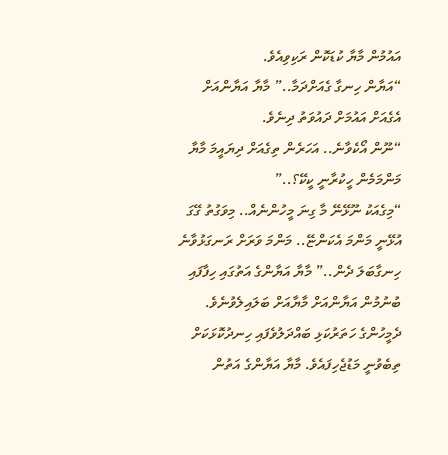އައުމުން މާޔާ ކުޑަކޮން ރަކިވިއެވެ.
“އަޔާން ހިނގާ ގެއަށްދަމާ..” މާޔާ އަޔާންއަށް އެގެއަށް އައުމަށް ދައުވަތު ދިނެވެ.
“ނޫން އޯކެވާނެ.. އަހަރެން ތިގެއަށް ދިޔައީމަ މާޔާ މަންމަމެން ހީކުރާނީ ކީކޭ؟..”
“މިގެއަކު ނޫޅޭނޭ މާ ގިނަ މީހުންނެއް.. މިވަގުތު ގޭގަ އުޅޭނީ މަންމަ އެކަންޏޭ.. މަންމަ ވަރަށް ރަނގަޅުވާނެ ހިނގާބަލަ ދެން..” މާޔާ އަޔާންގެ އަތުގައި ހިފާފައި ބުނުމުން އަޔާންއަށް މާޔާއަށް ބަލައިލެވުނެވެ. ދެމީހުންގެ ހަތަރުކަޅި ބައްދަލުވެފައި ހިނދުކޮޅަކަށް ތިބެވުނީ މަޑުޖެހިފައެވެ. މާޔާ އަޔާންގެ އަތުން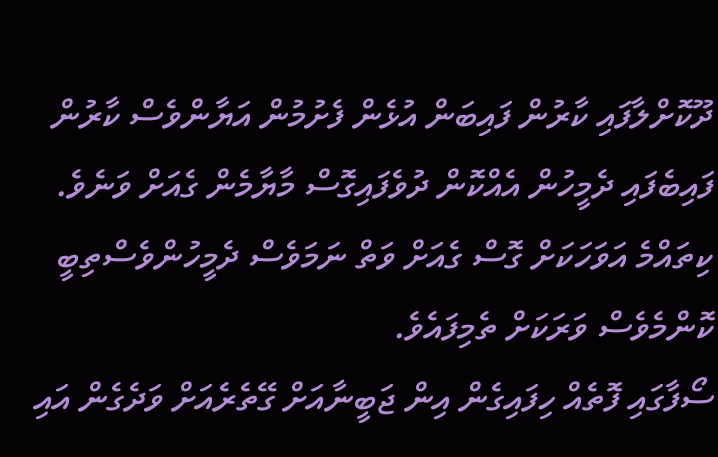ދޫކޮށްލާފައި ކާރުން ފައިބަން އުޅެން ފެށުމުން އަޔާންވެސް ކާރުން ފައިބެފައި ދެމީހުން އެއްކޮން ދުވެފައިގޮސް މާޔާމެން ގެއަށް ވަނެވެ. ކިތައްމެ އަވަހަކަށް ގޮސް ގެއަށް ވަތް ނަމަވެސް ދެމީހުންވެސްތިބީ ކޮންމެވެސް ވަރަކަށް ތެމިފައެވެ.
ސޯފާގައި ފޮތެއް ހިފައިގެން އިން ޖަބީނާއަށް ގޭތެރެއަށް ވަދެގެން އައި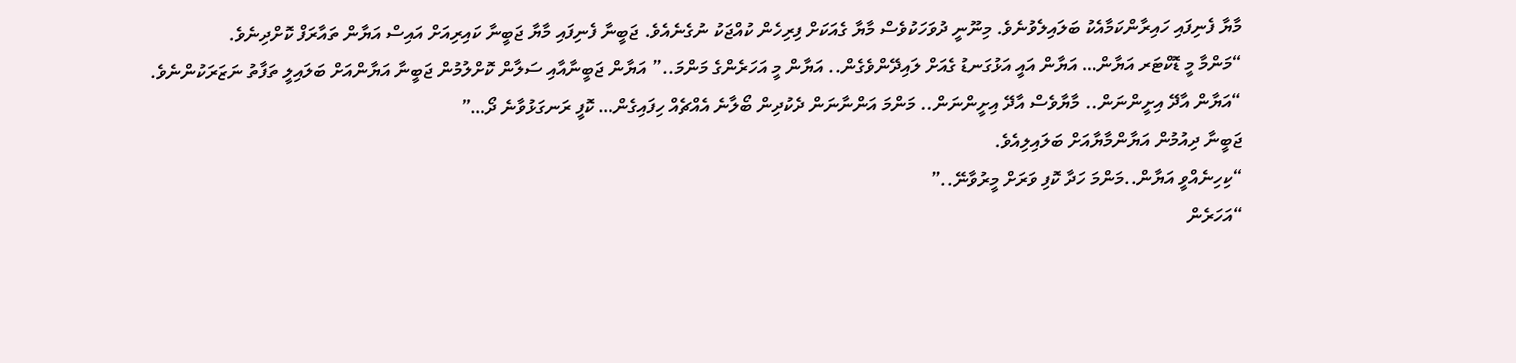މާޔާ ފެނިފައި ހައިރާންކަމާއެކު ބަލައިލެވުނެވެ. މިނޫނީ ދުވަހަކުވެސް މާޔާ ގެއަކަށް ފިރިހެން ކުއްޖަކު ނުގެނެއެވެ. ޖަބީނާ ފެނިފައި މާޔާ ޖަބީނާ ކައިރިއަށް އައިސް އަޔާން ތައާރަފް ކޮށްދިނެވެ.
“މަންމާ މީ ޑޮކްޓަރ އަޔާން… އަޔާން އައީ އަޅުގަނޑު ގެއަށް ލައިދޭންވެގެން.. އަޔާން މީ އަހަރެންގެ މަންމަ..” އަޔާން ޖަބީނާއާއި ސަލާން ކޮށްލުމުން ޖަބީނާ އަޔާންއަށް ބަލައިލީ ތަފާތު ނަޒަރަކުންނެވެ.
“އަޔާން އާދޭ އިށީންނަން.. މާޔާވެސް އާދޭ އިށީންނަން.. މަންމަ އަންނާނަން ދެކުދިން ބޯލާނެ އެއްޗެއް ހިފައިގެން… ކޮފީ ރަނގަޅުވާނެ ދޯ…”
ޖަބީނާ ދިއުމުން އަޔާންމާޔާއަށް ބަލައިލިއެވެ.
“ކިހިނެއްވީ އަޔާން..މަންމަ ހަދާ ކޮފި ވަރަށް މީރުވާނޭ..”
“އަހަރެން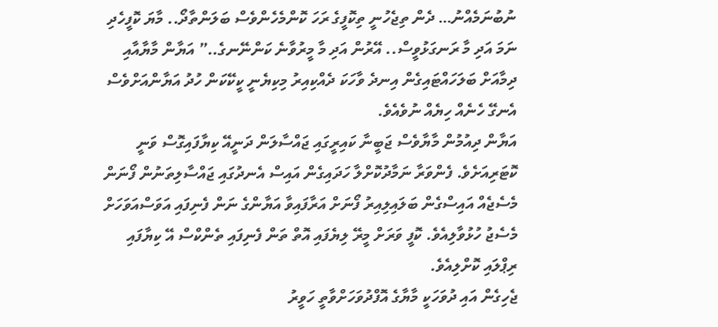ނުބުނަމެއްނު… ދެން ތިޖެހުނީ ތިކޮފީގެ ރަހަ ކޮންމެހެންވެސް ބަލަންތާދޯ.. މާޔަ ކޮފީހެދި ނަމަ އަދި މާ ރަނގަޅުވީސް.. އޭރުން އަދި މާ މީރުވާނެ ކަންނޭނގެ..” އަޔާން މާޔާއާއި ދިމާއަށް ބަލަހައްޓައިގެން އިނދެ ވާހަކަ ދެއްކިއިރު މިކިޔެނީ ކީކޭކަން ހުދު އަޔާންއަށްވެސް އެނގޭ ހެނެއް ހިޔެއް ނުވެއެވެ.
އަޔާން ދިއުމުން މާޔާވެސް ޖަބީނާ ކައިރީގައި ޖައްސާލަން ދަނީއޭ ކިޔާފައިގޮސް ވަނީ ކޮޓަރިއަށެވެ. ފެންވަރާ ނަމާދުކޮށްލާ ހަދައިގެން އައިސް އެނދުގައި ޖައްސާލިތަނުން ފޯނަން މެސެޖެއް އައިސްގެން ބަލައިލިއިރު ފޯނަށް އަރާފައިވާ އަޔާންގެ ނަން ފެނިފައި އަވަސްއަވަހަށް މެސެޖު ހުޅުވާލިއެވެ. ކޮފީ ވަރަށް މީރޭ ލިޔެފައި އޮތް ތަން ފެނިފައި ތެންކްސް އޭ ކިޔާފައި ރިޕްލައި ކޮށްލިއެވެ.
ޖެހިގެން އައި ދުވަހަކީ މާޔާގެ އޮފްދުވަހަށްވާތީ ހަވީރު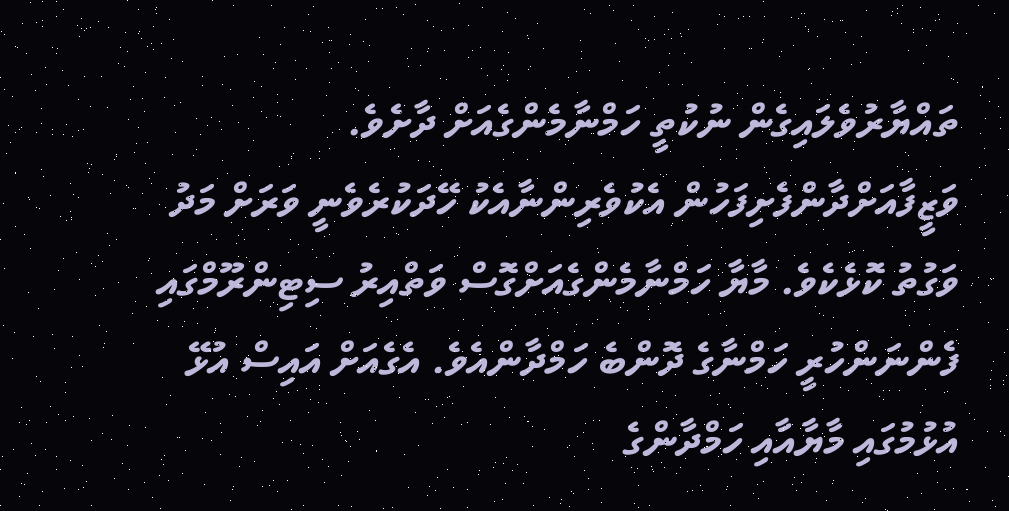ތައްޔާރުވެލައިގެން ނުކުތީ ހަމްނާމެންގެއަށް ދާށެވެ. ވަޒީފާއަށްދާންފެށިފަހުން އެކުވެރިންނާއެކު ހޭދަކުރެވެނީ ވަރަށް މަދު ވަގުތު ކޮޅެކެވެ. މާޔާ ހަމްނާމެންގެއަށްގޮސް ވަތްއިރު ސިޓިންރޫމްގައި ފެންނަންހުރީ ހަމްނާގެ ދޮންބެ ހަމްދާންއެވެ. އެގެއަށް އައިސް އުޅޭ އުޅުމުގައި މާޔާއާއި ހަމްދާންގެ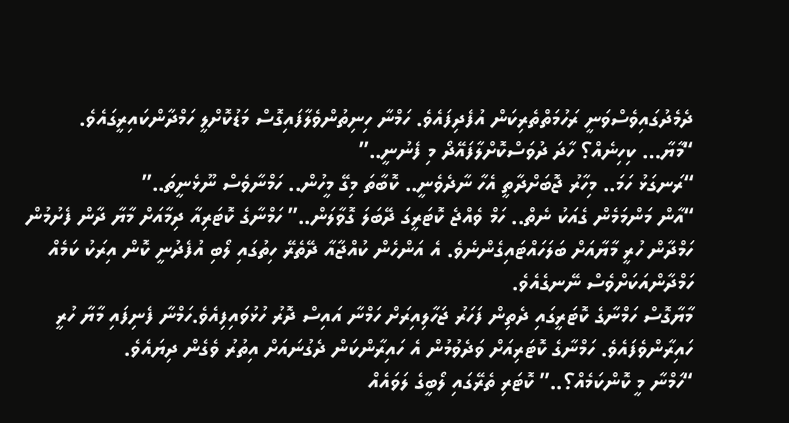ދެމެދުގައިވެސްވަނީ ރަހުމަތްތެރިކަން އުފެދިފައެވެ. ހަމްނާ ހިނިތުންވެލާފައިގޮސް މަޑުކޮށްލީ ހަމްދާންކައިރީގައެވެ.
“މާޔާ… ކިހިނެއް؟ ހާދަ ދުވަސްކޮށްލާފައޭދޯ މި ފެނުނީ..”
“ރަނގަޅު ހަމަ.. މިހާރު ޖޮބަށްދާތީ އެހާ ނާދެވެނީ.. ކޮބާތަ މިގޭ މީހުން.. ހަމްނާވެސް ނޫޅެނީތަ..”
“އާން މަންމަމެން ގެއަކު ނެތް.. ހަމް ވެއްޖެ ކޮޓަރީގަ ދޭބަލަ ގޮވާލަން..” ހަމްނާގެ ކޮޓަރިއާ ދިމާއަށް މާޔާ ދާން ފެށުމުން ހަމްދާން ހުރީ މާޔާއަށް ބަލަހައްޓައިގެންނެވެ. އެ އަންހެން ކުއްޖާއާ ދޭތެރޭ ހިތުގައި ލޯބި އުފެދުނީ ކޮން އިރަކު ކަމެއް ހަމްދާންއަކަށްވެސް ނޭނގެއެވެ.
މާޔާގޮސް ހަމްނާގެ ކޮޓަރީގައި ދެތިން ފަހަރު ޖަހާލިއިރަށް ހަމްނާ އައިސް ދޮރު ހުޅުވައިފިއެވެ.ހަމްނާ ފެނިފައި މާޔާ ހުރީ ހައިރާންވެފައެވެ. ހަމްނާގެ ކޮޓަރިއަށް ވަދެވުމުން އެ ހައިރާންކަން ދެގުނައަށް އިތުރު ވެގެން ދިޔައެވެ.
“ހަމްނާ މީ ކޮންކަމެއް؟..” ކޮޓަރި ތެރޭގައި ލޯބީގެ ލަވައެއް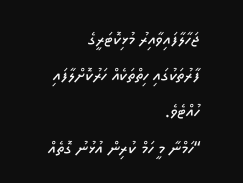ޖަހާލާފައިވާއިރު މުޅިކޮޓަރީގެ ފާރުތަކުގައި ހިތްތަކެއް ހަރުކޮށްލާފައި ހުއްޓެވެ.
“ހަމްނާ މީ ހަމް ކުރިން އުޅުނު ގޮތެއް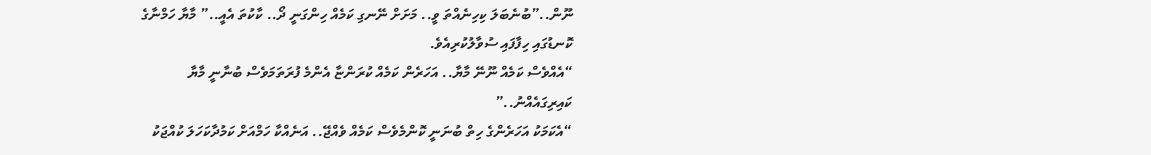ނޫން..”ބުނެބަލަ ކިހިނެއްތަ ވީ.. މަށަށް ނޭނގި ކަމެއް ހިންގަނީ ދޯ.. ކާކުތަ އެއީ..” މާޔާ ހަމްނާގެ ކޮނޑުގައި ހިފާފައި ސުވާލުކުރިއެވެ.
“އެއްވެސް ކަމެއް ނޫނޭ މާޔާ.. އަހަރެން ކަމެއް ކުރަންޏާ އެންމެ ފުރަތަމަވެސް ބުނާނީ މާޔާ ކައިރިގައެއްނު..”
“އެކަމަކު އަހަރެންގެ ހިތް ބުނަނީ ކޮންމެވެސް ކަމެއް ވެއްޖޭ.. އަނެއްކާ ހަމްއަށް ކަމުދާކަހަލަ ކުއްޖަކު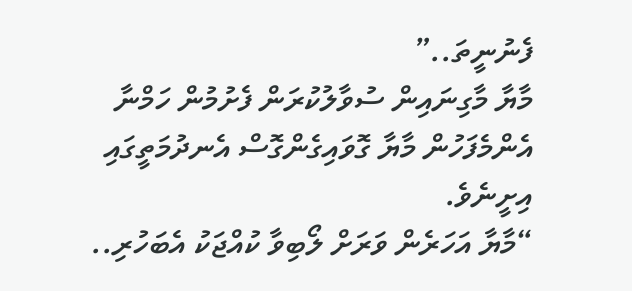ފެނުނީތަ..”
މާޔާ މާގިނައިން ސުވާލުކުރަން ފެށުމުން ހަމްނާ އެންމެފަހުން މާޔާ ގޮވައިގެންގޮސް އެނދުމަތީގައި އިށީނެވެ.
“މާޔާ އަހަރެން ވަރަށް ލޯބިވާ ކުއްޖަކު އެބަހުރި..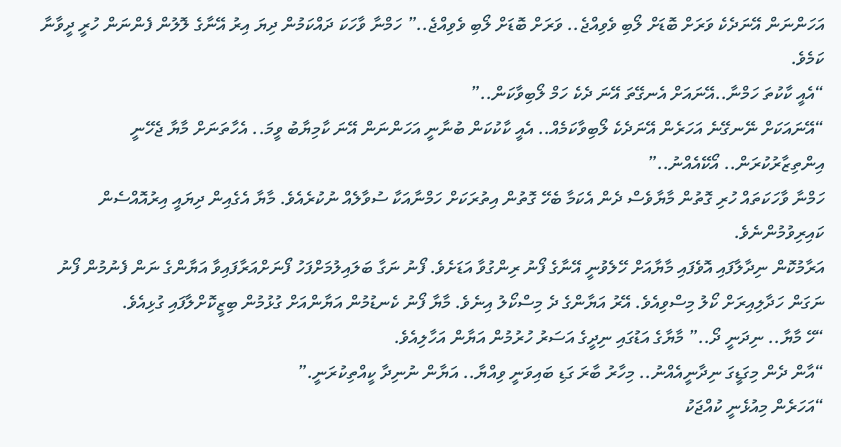އަހަންނަން އޭނަދެކެ ވަރަށް ބޮޑަށް ލޯބި ވެވިއްޖެ.. ވަރަށް ބޮޑަށް ލޯބި ވެވިއްޖެ..” ހަމްނާ ވާހަކަ ދައްކަމުން ދިޔަ އިރު އޭނާގެ ލޮލުން ފެންނަން ހުރީ ދީވާނާ ކަމެވެ.
“އެއީ ކާކުތަ ހަމްނާ..އޭނައަށް އެނގޭތަ އޭނަ ދެކެ ހަމް ލޯބިވާކަން..”
“އޭނައަކަށް ނޭނގޭނެ އަހަރެން އޭނަދެކެ ލޯބިވާކަމެއް.. އެއީ ކާކުކަން ބުނާނީ އަހަންނަން އޭނަ ކާމިޔާބު ވީމަ.. އެހާތަނަށް މާޔާ ޖެހޭނީ އިންތިޒާރުކުރަން.. އޯކޭއެއްނު..”
ހަމްނާ ވާހަކަތައް ހުރި ގޮތުން މާޔާވެސް ދެން އެކަމާ ބެހޭ ގޮތުން އިތުރަކަށް ހަމްނާއަކާ ސުވާލެއް ނުކުރެއެވެ. މާޔާ އެގެއިން ދިޔައީ އިރުއޮއްސެން ކައިރިވުމުންނެވެ.
އަރާމުކޮން ނިދާލާފައި އޮވެފައި މާޔާއަށް ހޭލެވުނީ އޭނާގެ ފޯނު ރިންގުވާ އަޑަށެވެ. ފޯނު ނަގާ ބަލައިލުމަށްފަހު ފޯނަށްއަރާފައިވާ އަޔާންގެ ނަން ފެނުމުން ފޯނު ނަގަން ހަދާލިއިރަށް ކޯލު މިސްވިއެވެ. އޭރު އަޔާންގެ ދެ މިސްކޯލު އިނެވެ. މާޔާ ފޯނު ކެނޑުމުން އަޔާންއަށް ގުޅުމުން ބިޒީކޮށްލާފައި ގުޅިއެވެ.
“ހޭ މާޔާ.. ނިދަނީ ދޯ..” މާޔާގެ އަޑުގައި ނިދީގެ އަސަރު ހުރުމުން އަޔާން އަހާލިއެވެ.
“އާން ދެން މިގަޑީގަ ނިދާނީއެއްނު.. މިހާރު ބާރަ ގަޑި ބައިވަނީ ވިއްޔާ.. އަޔާން ނުނިދާ ކީއްތިކުރަނީ.”
“އަހަރެން މިއުޅެނީ ކުއްޖަކު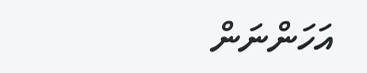އަހަންނަން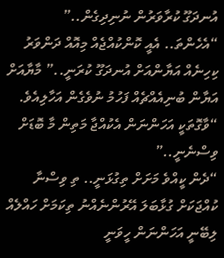އުނދަގޫ ކުރާވަރުން ނުނިދިގެން..”
“އެހެންތަ.. އެއީ ކޮންކުއްޖެއް މިއޮއް ދަންވަރު ކިހިނެއް އަޔާންއަށް އުނދަގޫ ކުރަނީ..” މާޔާއަށް އަޔާން ބުނިއެއްޗެއް ފަހުމު ނުވެގެން އަހާލިއެވެ.
“ވާގޮތަކީ އަހަންނަން އެކުއްޖާ މަތިން މާ ބޮޑަށް ވިސްނެނީ..”
“ދެން ކީއްވެ މަށަށް ތިގުޅަނީ.. ތި ވިސްނާ ކުއްޖަކަށް ގުޅާބަލަ އޭރުންނެއްނު ތިކަމަށް ހައްލެއް ލިބޭނީ އަހަންނަން ހީވަނީ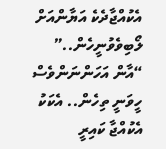އެކުއްޖާދެކެ އަޔާންއަށް ލޯބިވެވުނީހެން..”
“އާން އަހަންނަންވެސް ހީވަނީ ތިހެން.. އެކަކު އެކުއްޖާ ކައިރީ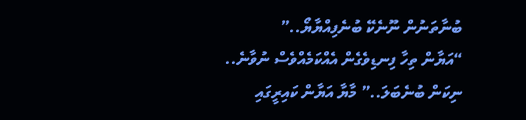ބުނާތަނުން ނޫނެކޭ ބުނެފިއްޔާޔޯ..”
“އަޔާން ތިހާ ފިނޑިވެގެން އެއްކަމެއްވެސް ނުވާނެ.. ނިކަން ބުނެބަލަ..” މާޔާ އަޔާން ކައިރީގައި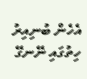އެހެން ބުނިއިރު ހިތުގައި ނޭނގޭ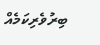ބިރުވެރިކަމެއް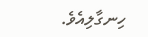ހިނގާލިއެވެ.